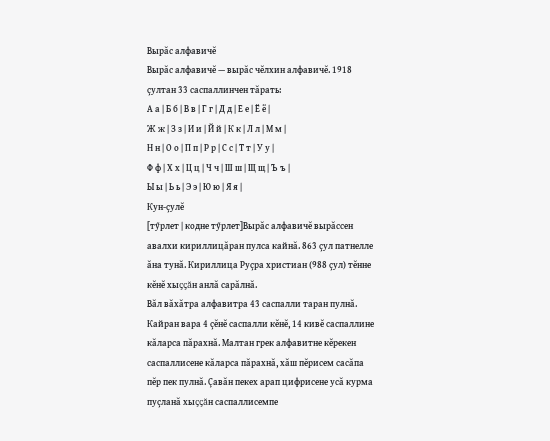Вырăс алфавичĕ
Вырăс алфавичĕ — вырăс чĕлхин алфавичĕ. 1918 çултан 33 саспаллинчен тăрать:
А а | Б б | В в | Г г | Д д | Е е | Ё ё |
Ж ж | З з | И и | Й й | К к | Л л | М м |
Н н | О о | П п | Р р | С с | Т т | У у |
Ф ф | Х х | Ц ц | Ч ч | Ш ш | Щ щ | Ъ ъ |
Ы ы | Ь ь | Э э | Ю ю | Я я |
Кун-çулĕ
[тӳрлет | кодне тӳрлет]Вырăс алфавичĕ вырăссен авалхи кириллицăран пулса кайнă. 863 çул патнелле ăна тунă. Кириллица Руçра христиан (988 çул) тĕнне кĕнĕ хыççăн анлă сарăлнă.
Вăл вăхăтра алфавитра 43 саспалли таран пулнă. Кайран вара 4 çĕнĕ саспалли кĕнĕ, 14 кивĕ саспаллине кăларса пăрахнă. Малтан грек алфавитне кĕрекен саспаллисене кăларса пăрахнă, хăш пĕрисем сасăпа пĕр пек пулнă. Çавăн пекех арап цифрисене усă курма пуçланă хыççăн саспаллисемпе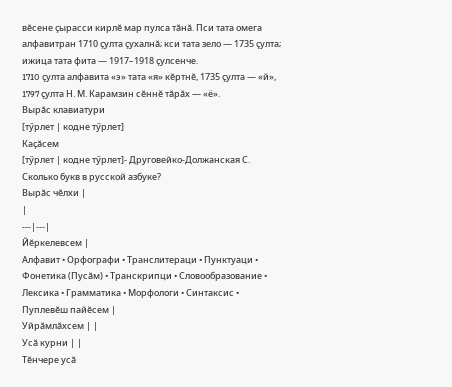вĕсене çырасси кирлĕ мар пулса тăнă. Пси тата омега алфавитран 1710 çулта çухалнă; кси тата зело — 1735 çулта; ижица тата фита — 1917–1918 çулсенче.
1710 çулта алфавита «э» тата «я» кĕртнĕ, 1735 çулта — «й», 1797 çулта Н. М. Карамзин сĕннĕ тăрăх — «ё».
Вырăс клавиатури
[тӳрлет | кодне тӳрлет]
Каçăсем
[тӳрлет | кодне тӳрлет]- Друговейко-Должанская С. Сколько букв в русской азбуке?
Вырăс чĕлхи |
|
---|---|
Йĕркелевсем |
Алфавит • Орфографи • Транслитераци • Пунктуаци • Фонетика (Пусăм) • Транскрипци • Словообразование • Лексика • Грамматика • Морфологи • Синтаксис • Пуплевĕш пайĕсем |
Уйрăмлăхсем | |
Усă курни | |
Тĕнчере усă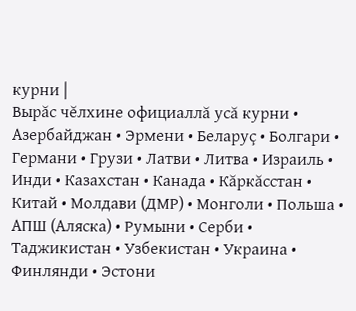курни |
Вырăс чĕлхине официаллă усă курни • Азербайджан • Эрмени • Беларуç • Болгари • Германи • Грузи • Латви • Литва • Израиль • Инди • Казахстан • Канада • Кăркăсстан • Китай • Молдави (ДМР) • Монголи • Польша • АПШ (Аляска) • Румыни • Серби • Таджикистан • Узбекистан • Украина • Финлянди • Эстони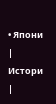• Япони |
Истори |